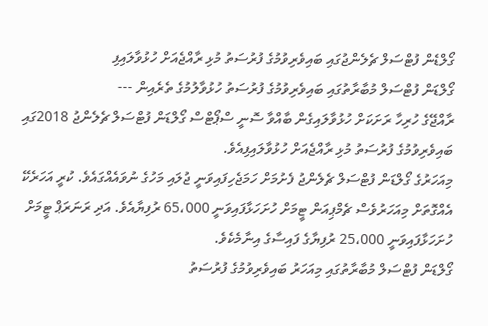ގޯލްޑެން ފުޓްސަލް ޗެލެންޖުގައި ބައިވެރިވުމުގެ ފުރުސަތު މުޅި ރާއްޖެއަށް ހުޅުވާލައިފި
ގޯލްޑަން ފުޓްސަލް މުބާރާތުގައި ބައިވެރިވުމުގެ ފުރުސަތު ހުޅުވާލުމުގެ ތެރެއިން ---
ރާއްޖޭގެ ހުރިހާ ރަށަކަށް ހުޅުވާލައިގެން ބާއްވާ ސޮނީ ސްޕޯޓްސް ގޯލްޑަން ފުޓްސަލް ޗެލެންޖު 2018ގައި ބައިވެރިވުމުގެ ފުރުސަތު މުޅި ރާއްޖެއަށް ހުޅުވާލައިފިއެވެ.
މިއަހަރުގެ ގޯލްޑަން ފުޓްސަލް ޗެލެންޖު ފެށުމަށް ހަމަޖެހިފައިވަނީ ޖުލައި މަހުގެ ނުވައެއްގައެވެ. ކުރީ އަހަރެކޭ އެއްގޮތަށް މިއަހަރުވެސް ޗެމްޕިއަން ޓީމަށް ހުށަހަޅާފައިވަނީ 65،000 ރުފިޔާއެވެ. އަދި ރަނަރަޕް ޓީމަށް ހުށަހަޅާފައިވަނީ 25،000 ރުފިޔާގެ ފައިސާގެ އިނާމެކެވެ.
ގޯލްޑަން ފުޓްސަލް މުބާރާތުގައި މިއަހަރު ބައިވެރިވުމުގެ ފުރުސަތު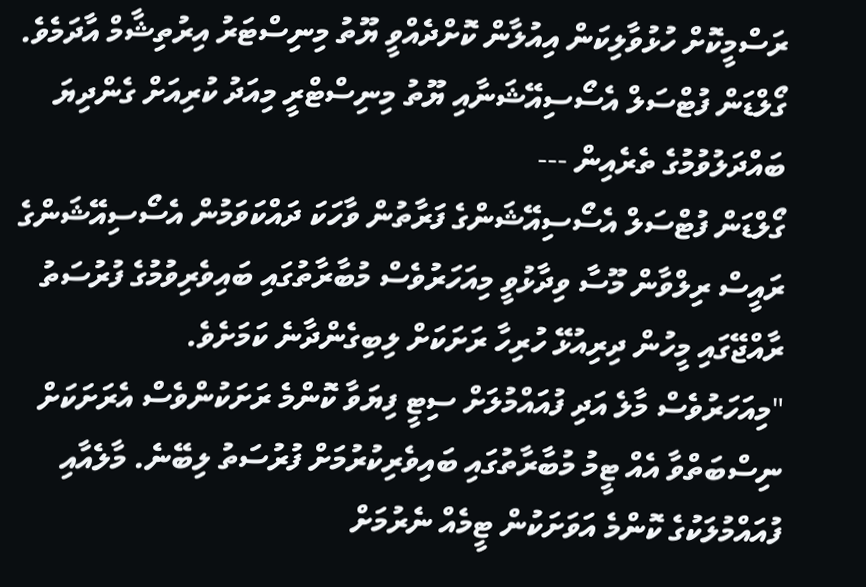ރަސްމީކޮށް ހުޅުވާލިކަން އިއުލާން ކޮށްދެއްވީ ޔޫތު މިނިސްޓަރު އިރުތިޝާމް އާދަމެވެ.
ގޯލްޑަން ފުޓްސަލް އެސޯސިއޭޝަނާއި ޔޫތު މިނިސްޓްރީ މިއަދު ކުރިއަށް ގެންދިޔަ ބައްދަލުވުމުގެ ތެރެއިން ---
ގޯލްޑަން ފުޓްސަލް އެސޯސިއޭޝަންގެ ފަރާތުން ވާހަކަ ދައްކަވަމުން އެސޯސިއޭޝަންގެ ރައީސް ރިލްވާން މޫސާ ވިދާޅުވީ މިއަހަރުވެސް މުބާރާތުގައި ބައިވެރިވުމުގެ ފުރުސަތު ރާއްޖޭގައި މީހުން ދިރިއުޅޭ ހުރިހާ ރަށަކަށް ލިބިގެންދާނެ ކަމަށެވެ.
"މިއަހަރުވެސް މާލެ އަދި ފުއައްމުލަށް ސިޓީ ފިޔަވާ ކޮންމެ ރަށަކުންވެސް އެރަށަކަށް ނިސްބަތްވާ އެއް ޓީމު މުބާރާތުގައި ބައިވެރިކުރުމަށް ފުރުސަތު ލިބޭނެ. މާލެއާއި ފުއައްމުލަކުގެ ކޮންމެ އަވަށަކުން ޓީމެއް ނެރުމަށް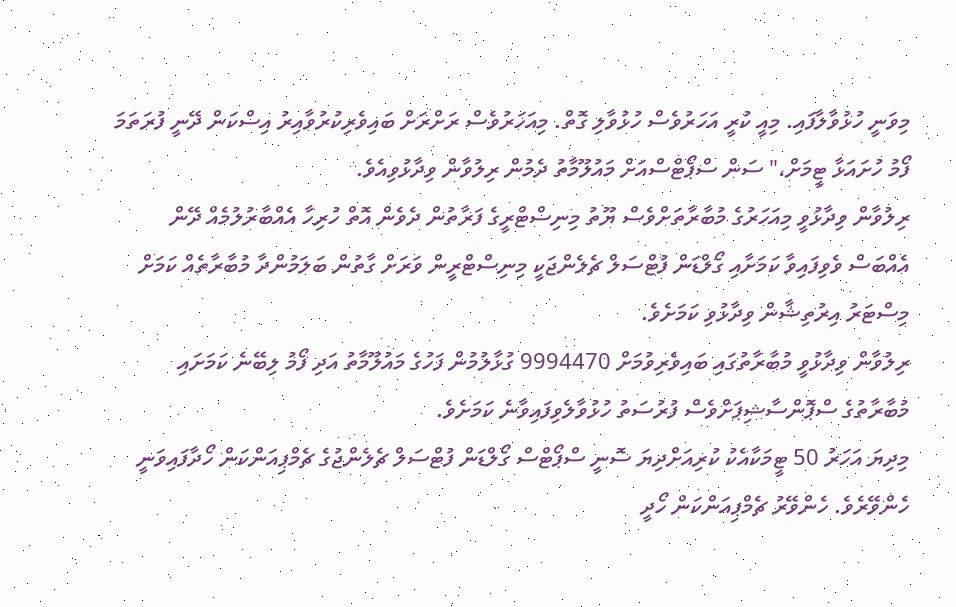މިވަނީ ހުޅުވާލާފައި. މިއީ ކުރީ އަހަރުވެސް ހުޅުވާލި ގޮތް. މިއަހަރުވެސް ރަށްރަށް ބައިވެރިކުރުވާއިރު އިސްކަން ދޭނީ ފުރަތަމަ ފޯމު ހުށައަޅާ ޓީމަށް،" ސަން ސްޕޯޓްސްއަށް މައުލޫމާތު ދެމުން ރިލުވާން ވިދާޅުވިއެވެ.
ރިލުވާން ވިދާޅުވީ މިއަހަރުގެ މުބާރާތަށްވެސް ޔޫތު މިނިސްޓްރީގެ ފަރާތުން ދެވެން އޮތް ހުރިހާ އެއްބާރުލުމެއް ދޭން އެއްބަސް ވެވިފައިވާ ކަމަށާއި ގޯލްޑަން ފުޓްސަލް ޗެލެންޖަކީ މިނިސްޓްރީން ވަރަށް ގާތުން ބަލަމުންދާ މުބާރާތެއް ކަމަށް މިސްޓަރު އިރުތިޝާން ވިދާޅުވި ކަމަށެވެ.
ރިލުވާން ވިދާޅުވީ މުބާރާތުގައި ބައިވެރިވުމަށް 9994470 ގުޅާލުމުން ފަހުގެ މައުލޫމާތު އަދި ފޯމު ލިބޭނެ ކަމަށައި މުބާރާތުގެ ސްޕޮންސާޝިޕަށްވެސް ފުރުސަތު ހުޅުވާލެވިފައިވާނެ ކަމަށެވެ.
މިދިޔަ އަހަރު 50 ޓީމަކާއެކު ކުރިއަށްދިޔަ ސޮނީ ސްޕޯޓްސް ގޯލްޑަން ފުޓްސަލް ޗެލެންޖުގެ ޗެމްޕިއަންކަން ހޯދާފައިވަނީ ހެންވޭރެވެ. ހެންވޭރު ޗެމްޕިއަންކަން ހޯދީ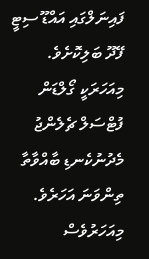ފައިނަލްގައި އައްޑޫ ސިޓީ ފޭދޫ ބަލިކޮށެވެ.
މިއަހަރަކީ ގޯލްޑަން ފުޓްސަލް ޗެލެންޖު މެދުނުކެނޑި ބާއްވާތާ ތިންވަނަ އަހަރެވެ. މިއަހަރުވެސް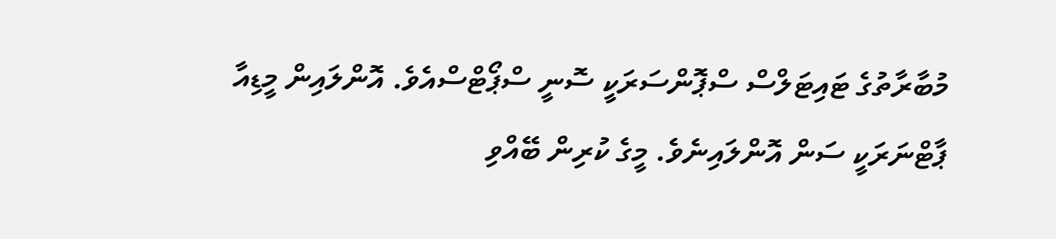މުބާރާތުގެ ޓައިޓަލްސް ސްޕޮންސަރަކީ ސޮނީ ސްޕޯޓްސްއެވެ. އޮންލައިން މީޑިއާ ޕާޓްނަރަކީ ސަން އޮންލައިނެވެ. މީގެ ކުރިން ބޭއްވި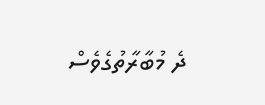ދެ މުބާރާތުގެވެސް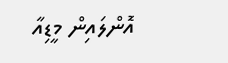އޮންލައިން މީޑިއާ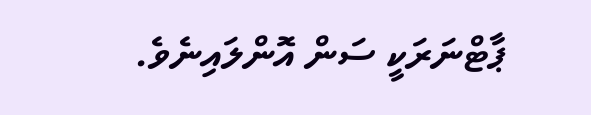ޕާޓްނަރަކީ ސަން އޮންލައިނެވެ.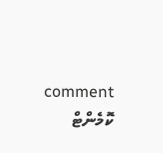comment ކޮމެންޓް